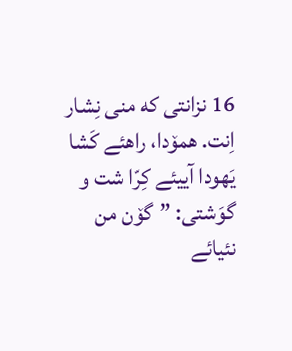16 نزانتی که منی نِشار اِنت. همۆدا، راهئے کَشا یَهودا آییئے کِرّا شت و گوَشتی: ”گۆن من نئیائے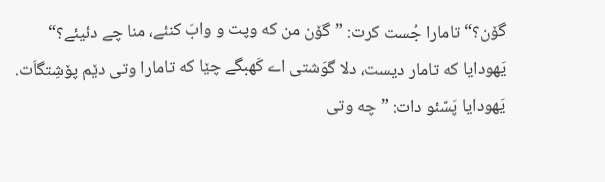گۆن؟“ تامارا جُست کرت: ”گۆن من که وپت و وابَ کنئے، منا چے دئیئے؟“
یَهودایا که تامار دیست، دلا گوَشتی اے کَهبگے چێا که تامارا وتی دێم پۆشِتگاَت.
یَهودایا پَسّئو دات: ”چه وتی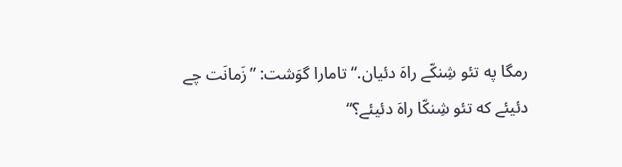رمگا په تئو شِنکّے راهَ دئیان.“ تامارا گوَشت: ”زَمانَت چے دئیئے که تئو شِنکّا راهَ دئیئے؟“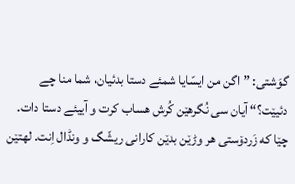گوَشتی: ”اگن من ایسّایا شمئے دستا بدئیان، شما منا چے دئیێت؟“ آیان سی نُگرهێن کُرش هساب کرت و آییئے دستا دات.
چێا که زَردۆستی هر وڑێن بدێن کارانی ریشّگ و ونڈال اِنت. لهتێن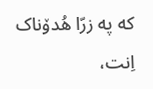که په زرّا هُدۆناک اِنت،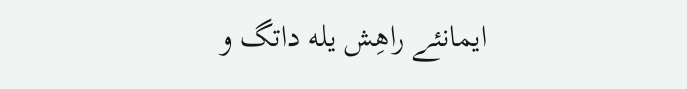ایمانئے راهِش یله داتگ و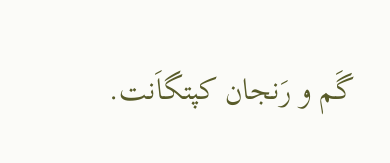گَم و رَنجان کپتگاَنت.